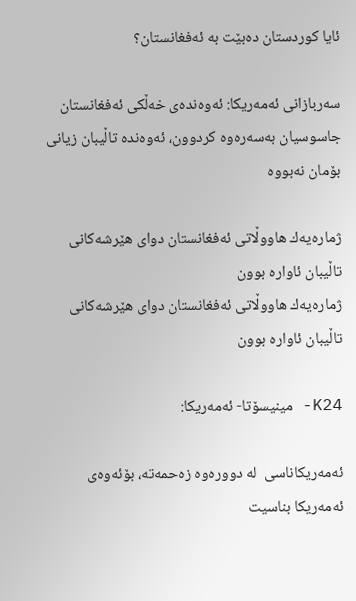ئایا كوردستان ده‌بێت به‌ ئه‌فغانستان؟

سه‌ربازانی ئه‌مه‌ریكا: ئه‌وه‌نده‌ی خه‌ڵكی ئه‌فغانستان جاسوسیان به‌سه‌ره‌وه‌ كردوون، ئه‌وه‌نده‌ تاڵیبان زیانی بۆمان نه‌بووه

ژماره‌یه‌ك هاووڵاتی ئه‌فغانستان دوای هێرشه‌كانی تاڵیبان ئاواره‌ بوون
ژماره‌یه‌ك هاووڵاتی ئه‌فغانستان دوای هێرشه‌كانی تاڵیبان ئاواره‌ بوون

K24- مینیسۆتا- ئه‌مه‌ریكا:

ئه‌مه‌ریكاناسی  له ‌دووره‌وه‌ زه‌حمه‌ته‌، بۆئه‌وه‌ی ئه‌مه‌ریكا بناسیت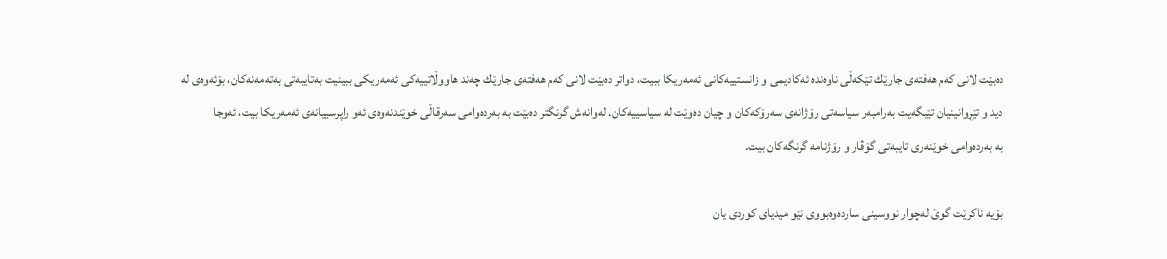ده‌بێت لانی كه‌م هه‌فته‌ی جارێك تێكه‌ڵی ناوه‌نده‌ ئه‌كادیمی و زانستییه‌كانی ئه‌مه‌ریكا ببیت، دواتر ده‌بێت لانی كه‌م هه‌فته‌ی جارێك چه‌ند هاووڵاتییه‌كی ئه‌مه‌ریكی ببینیت به‌تایبه‌تی به‌ته‌مه‌نه‌كان، بۆئه‌وه‌ی له‌ دید و تێڕوانینیان تێبگه‌یت به‌رامبه‌ر سیاسه‌تی رۆژانه‌ی سه‌رۆكه‌كان و چیان ده‌وێت له‌ سیاسییه‌كان. له‌وانه‌ش گرنگتر ده‌بێت به‌ به‌رده‌وامی سه‌رقاڵی خوێندنه‌وه‌ی ئه‌و راپرسییانه‌ی ئه‌مه‌ریكا بیت، ئه‌وجا به ‌به‌رده‌وامی خوێنه‌ری تایبه‌تی گۆڤار و رۆژنامه‌ گرنگه‌كان بیت.

بۆیه‌ ناكرێت گوێ له‌چوار نووسینی سارده‌وه‌بووی نێو میدیای كوردی یان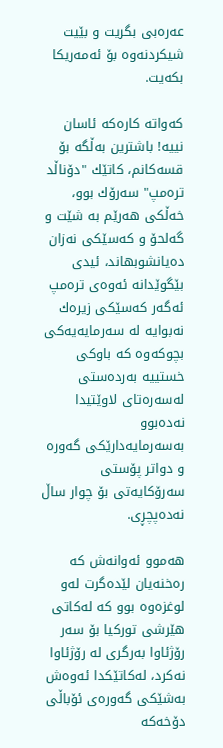عه‌ره‌بی بگریت و بێیت شیكردنه‌وه‌ بۆ ئه‌مه‌ریكا بكه‌یت.

كه‌واته‌ كاره‌كه‌ ئاسان نییه‌! باشترین به‌ڵگه‌ بۆ قسه‌كانم، كاتێك "دۆناڵد تره‌مپ" سه‌رۆك بوو، خه‌ڵكی هه‌رێم به‌ شێت و گه‌لحۆ و كه‌سێكی نه‌زان ده‌یانشوبهاند، ئیدی بێگوێدانه‌ ئه‌وه‌ی تره‌مپ ئه‌گه‌ر كه‌سێكی زیره‌ك نه‌بوایه‌ له‌ سه‌رمایه‌یه‌كی بچوكه‌وه‌ كه‌ باوكی خستییه‌ به‌رده‌ستی له‌سه‌ره‌تای لاوێتیدا نه‌ده‌بوو به‌سه‌رمایه‌دارێكی گه‌وره‌ و دواتر پۆستی سه‌رۆكایه‌تی بۆ چوار ساڵ نه‌ده‌پچڕی.

هه‌موو ئه‌وانه‌ش كه‌ ره‌خنه‌یان لێده‌گرت له‌و لوغزه‌وه‌ بوو كه‌ له‌كاتی هێرشی توركیا بۆ سه‌ر رۆژئاوا به‌رگری له‌ رۆژئاوا نه‌كرد، له‌كاتێكدا ئه‌وه‌ش به‌شێكی گه‌وره‌ی ئۆباڵی دۆخه‌كه‌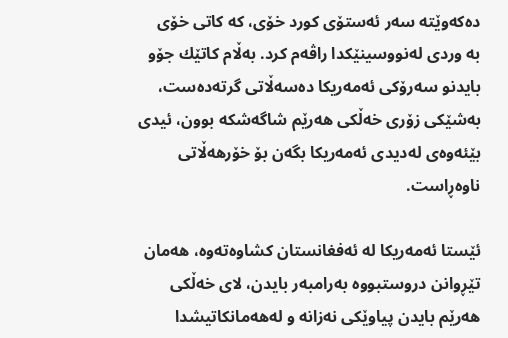ده‌كه‌وێته‌ سه‌ر ئه‌ستۆی كورد خۆی، كه‌ كاتی خۆی به ‌وردی له‌نووسینێكدا راڤه‌م كرد. به‌ڵام كاتێك جۆو بایدنو سه‌رۆكی ئه‌مه‌ریكا ده‌سه‌ڵاتی گرته‌ده‌ست، به‌شێكی زۆری خه‌ڵكی هه‌رێم شاگه‌شكه‌ بوون، ئیدی بێئه‌وه‌ی له‌دیدی ئه‌مه‌ریكا بگه‌ن بۆ خۆرهه‌ڵاتی ناوه‌ڕاست.

ئێستا ئه‌مه‌ریكا له‌ ئه‌فغانستان كشاوه‌ته‌وه‌، هه‌مان تێڕوانن دروستبووه‌ به‌رامبه‌ر بایدن، لای خه‌ڵكی هه‌رێم بایدن پیاوێكی نه‌زانه‌ و له‌هه‌مانكاتیشدا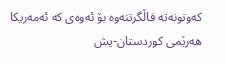كه‌وتونه‌ته‌ فاڵگرتنه‌وه‌ بۆ ئه‌وه‌ی كه‌ ئه‌مه‌ریكا هه‌رێمی كوردستان-یش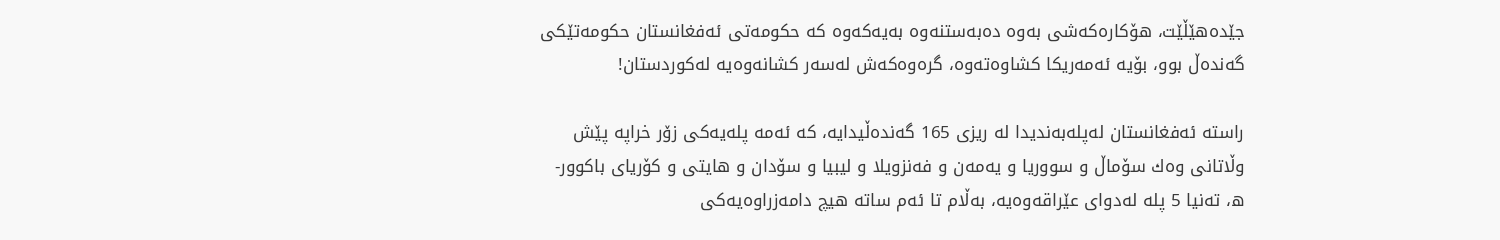جێده‌هێڵێت، هۆكاره‌كه‌شی به‌وه‌ ده‌به‌ستنه‌وه‌ به‌یه‌كه‌وه‌ كه‌ حكومه‌تی ئه‌فغانستان حكومه‌تێكی گه‌نده‌ڵ بوو، بۆیه‌ ئه‌مه‌ریكا كشاوه‌ته‌وه‌، گره‌وه‌كه‌ش له‌سه‌ر كشانه‌وه‌یه‌ له‌كوردستان!

راسته‌ ئه‌فغانستان له‌پله‌به‌ندیدا له‌ ریزی 165 گه‌نده‌ڵیدایه،‌ كه‌ ئه‌مه‌ پله‌یه‌كی زۆر خراپه‌ پێش وڵاتانی وه‌ك سۆماڵ و سووریا و یه‌مه‌ن و فه‌نزویلا و لیبیا و سۆدان و هایتی و كۆریای باكوور-ه‌، ته‌نیا 5 پله‌ له‌دوای عێراقه‌وه‌یه‌، به‌ڵام تا ئه‌م ساته‌ هیچ دامه‌زراوه‌یه‌كی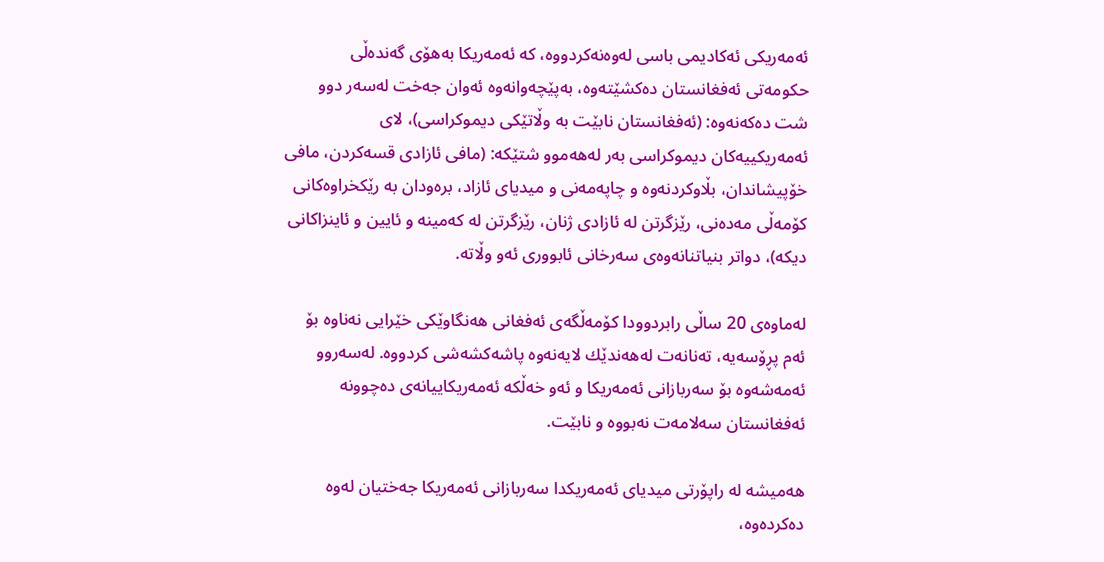ئه‌مه‌ریكی ئه‌كادیمی باسی له‌وه‌نه‌كردووه‌، كه‌ ئه‌مه‌ریكا به‌هۆی گه‌نده‌ڵی حكومه‌تی ئه‌فغانستان ده‌كشێته‌وه‌، به‌پێچه‌وانه‌وه‌ ئه‌وان جه‌خت له‌سه‌ر دوو شت ده‌كه‌نه‌وه‌: (ئه‌فغانستان نابێت به‌ وڵاتێكی دیموكراسی)، لای ئه‌مه‌ریكییه‌كان دیموكراسی به‌ر له‌هه‌موو شتێكه‌: (مافی ئازادی قسه‌كردن، مافی خۆپیشاندان، بڵاوكردنه‌وه ‌و چاپه‌مه‌نی و میدیای ئازاد، بره‌ودان به‌ رێكخراوه‌كانی كۆمه‌ڵی مه‌ده‌نی، رێزگرتن له‌ ئازادی ژنان، رێزگرتن له ‌كه‌مینه‌ و ئایین و ئاینزاكانی دیكه‌)، دواتر بنیاتنانه‌وه‌ی سه‌رخانی ئابووری ئه‌و وڵاته‌.

له‌ماوه‌ی 20 ساڵی رابردوودا كۆمه‌ڵگه‌ی ئه‌فغانی هه‌نگاوێكی خێرایی نه‌ناوه‌ بۆ ئه‌م پڕۆسه‌یه‌، ته‌نانه‌ت له‌هه‌ندێك لایه‌نه‌وه‌ پاشه‌كشه‌شی كردووه‌. له‌سه‌روو ئه‌مه‌شه‌وه‌ بۆ سه‌ربازانی ئه‌مه‌ریكا و ئه‌و خه‌ڵكه‌ ئه‌مه‌ریكاییانه‌ی ده‌چوونه‌ ئه‌فغانستان سه‌لامه‌ت نه‌بووه‌ و نابێت.

هه‌میشه‌ له‌ راپۆرتی میدیای ئه‌مه‌ریكدا سه‌ربازانی ئه‌مه‌ریكا جه‌ختیان له‌وه‌ ده‌كرده‌وه،‌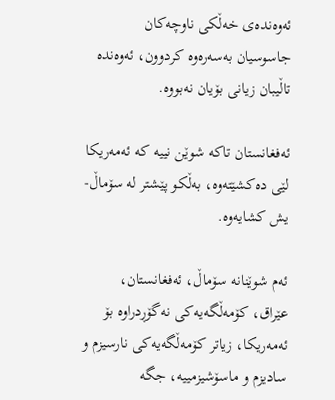ئه‌وه‌نده‌ی خه‌ڵكی ناوچه‌كان جاسوسیان به‌سه‌ره‌وه‌ كردوون، ئه‌وه‌نده‌ تاڵیبان زیانی بۆیان نه‌بووه.

ئه‌فغانستان تاكه‌ شوێن نییه‌ كه‌ ئه‌مه‌ریكا لێی ده‌كشێته‌وه‌، به‌ڵكو پێشتر له‌ سۆماڵ-یش كشایه‌وه‌.

ئه‌م شوێنانه‌ سۆماڵ، ئه‌فغانستان، عێراق، كۆمه‌ڵگه‌یه‌كی نه‌گۆڕدراوه‌ بۆ ئه‌مه‌ریكا، زیاتر كۆمه‌ڵگه‌یه‌كی نارسیزم و سادیزم و ماسۆشیزمییه‌، جگه‌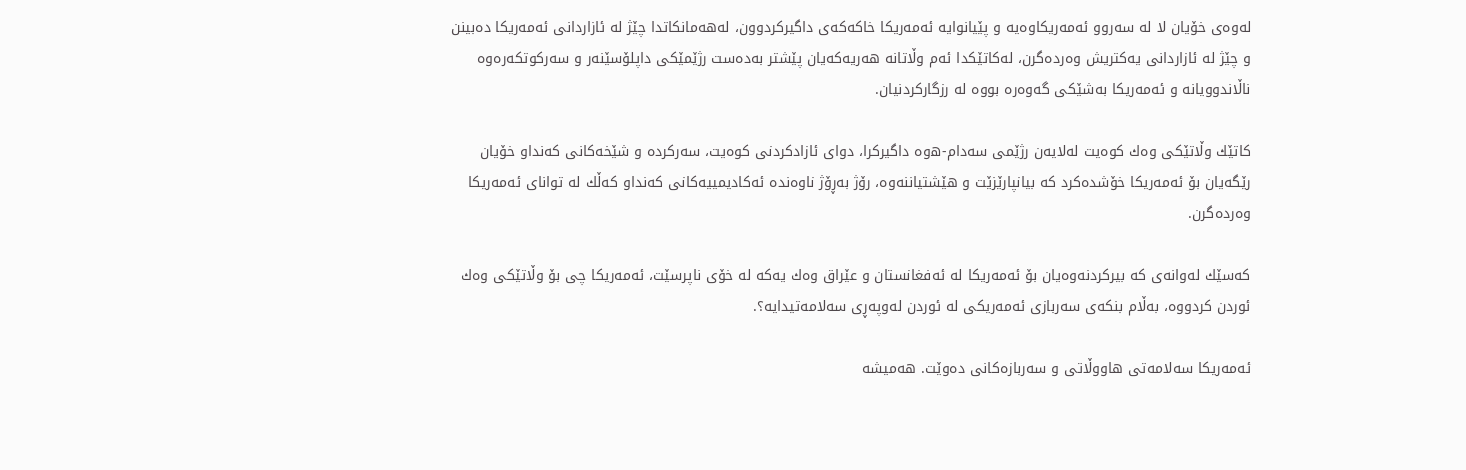له‌وه‌ی خۆیان لا له‌ سه‌روو ئه‌مه‌ریكاوه‌یه‌ و پێیانوایه‌ ئه‌مه‌ریكا خاكه‌كه‌ی داگیركردوون، له‌هه‌مانكاتدا چێژ له‌ ئازاردانی ئه‌مه‌ریكا ده‌بینن و چێژ له‌ ئازاردانی یه‌كتریش وه‌رده‌گرن، له‌كاتێكدا ئه‌م وڵاتانه‌ هه‌ریه‌كه‌یان پێشتر به‌ده‌ست رژێمێكی داپلۆسێنه‌ر و سه‌ركوتكه‌ره‌وه‌ ناڵاندوویانه‌ و ئه‌مه‌ریكا به‌شێكی گه‌وه‌ره‌ بووه‌ له ‌رزگاركردنیان.

كاتێك وڵاتێكی وه‌ك كوه‌یت له‌لایه‌ن رژێمی سه‌دام-ه‌وه‌ داگیركرا، دوای ئازادكردنی كوه‌یت، سه‌ركرده‌ و شێخه‌كانی كه‌نداو خۆیان رێگه‌یان بۆ ئه‌مه‌ریكا خۆشده‌كرد كه‌ بیانپارێزێت و هێشتیاننه‌وه‌، رۆژ به‌ڕۆژ ناوه‌نده‌ ئه‌كادیمییه‌كانی كه‌نداو كه‌ڵك له‌ توانای ئه‌مه‌ریكا وه‌رده‌گرن.

كه‌سێك له‌وانه‌ی كه‌ بیركردنه‌وه‌یان بۆ ئه‌مه‌ریكا له‌ ئه‌فغانستان و عێراق وه‌ك یه‌كه‌ له‌ خۆی ناپرسێت، ئه‌مه‌ریكا چی بۆ وڵاتێكی وه‌ك ئوردن كردووه‌، به‌ڵام بنكه‌ی سه‌ربازی ئه‌مه‌ریكی له‌ ئوردن له‌وپه‌ڕی سه‌لامه‌تیدایه‌؟.

ئه‌مه‌ریكا سه‌لامه‌تی هاووڵاتی و سه‌ربازه‌كانی ده‌وێت. هه‌میشه‌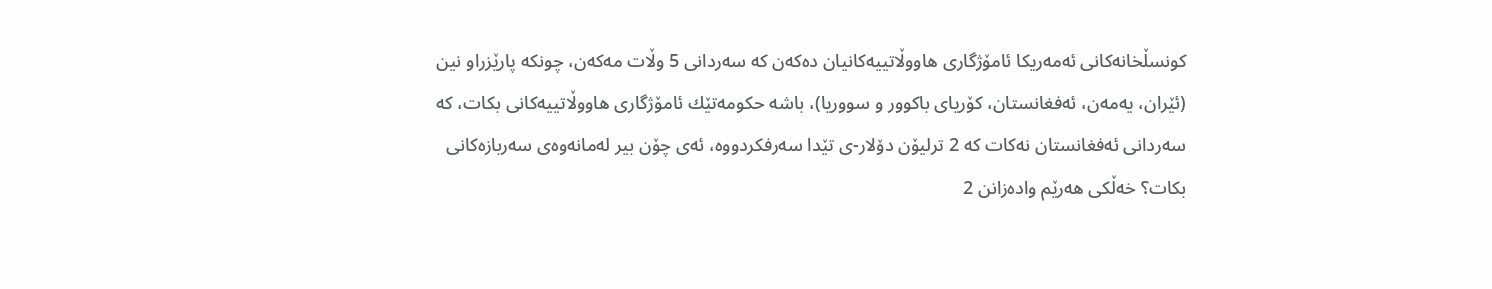كونسڵخانه‌كانی ئه‌مه‌ریكا ئامۆژگاری هاووڵاتییه‌كانیان ده‌كه‌ن كه‌ سه‌ردانی 5 وڵات مه‌كه‌ن، چونكه‌ پارێزراو نین (ئێران، یه‌مه‌ن، ئه‌فغانستان، كۆریای باكوور و سووریا)، باشه‌ حكومه‌تێك ئامۆژگاری هاووڵاتییه‌كانی بكات، كه‌ سه‌ردانی ئه‌فغانستان نه‌كات كه‌ 2 ترلیۆن دۆلار-ی تێدا سه‌رفكردووه‌، ئه‌ی چۆن بیر له‌مانه‌وه‌ی سه‌ربازه‌كانی بكات؟ خه‌ڵكی هه‌رێم واده‌زانن 2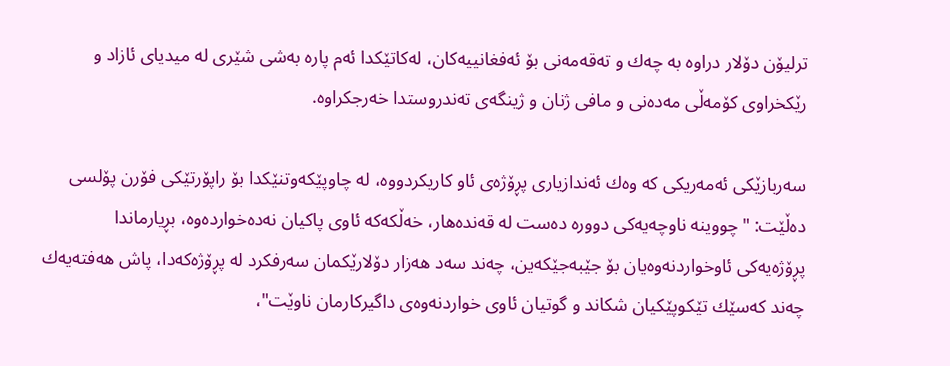ترلیۆن دۆلار دراوه‌ به‌ چه‌ك و ته‌قه‌مه‌نی بۆ ئه‌فغانییه‌كان، له‌كاتێكدا ئه‌م پاره‌ به‌شی شێری له‌ میدیای ئازاد و رێكخراوی كۆمه‌ڵی مه‌ده‌نی و مافی ژنان و ژینگه‌ی ته‌ندروستدا خه‌رجكراوه‌‌.

سه‌ربازێكی ئه‌مه‌ریكی كه‌ وه‌ك ئه‌ندازیاری پڕۆژه‌ی ئاو كاریكردووه‌، له‌ چاوپێكه‌وتنێكدا بۆ راپۆرتێكی فۆرن پۆلسی ده‌ڵێت: "چووینه‌ ناوچه‌یه‌كی دووره‌ ده‌ست له‌ قه‌نده‌هار، خه‌ڵكه‌كه‌ ئاوی پاكیان نه‌ده‌خوارده‌وه‌، بڕیارماندا پڕۆژه‌یه‌كی ئاوخواردنه‌وه‌یان بۆ جێبه‌جێكه‌ین، چه‌ند سه‌د هه‌زار دۆلارێكمان سه‌رفكرد له‌ پڕۆژه‌كه‌دا، پاش هه‌فته‌یه‌ك چه‌ند كه‌سێك تێكوپێكیان شكاند و گوتیان ئاوی خواردنه‌وه‌ی داگیركارمان ناوێت"،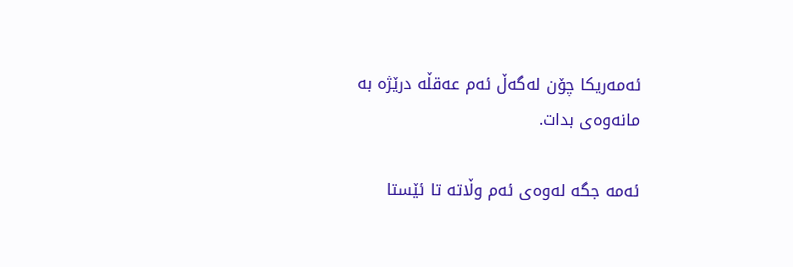ئه‌مه‌ریكا چۆن له‌گه‌ڵ ئه‌م عه‌قڵه‌ درێژه‌ به‌ مانه‌وه‌ی بدات.

ئه‌مه‌ جگه‌ له‌وه‌ی ئه‌م وڵاته‌ تا ئێستا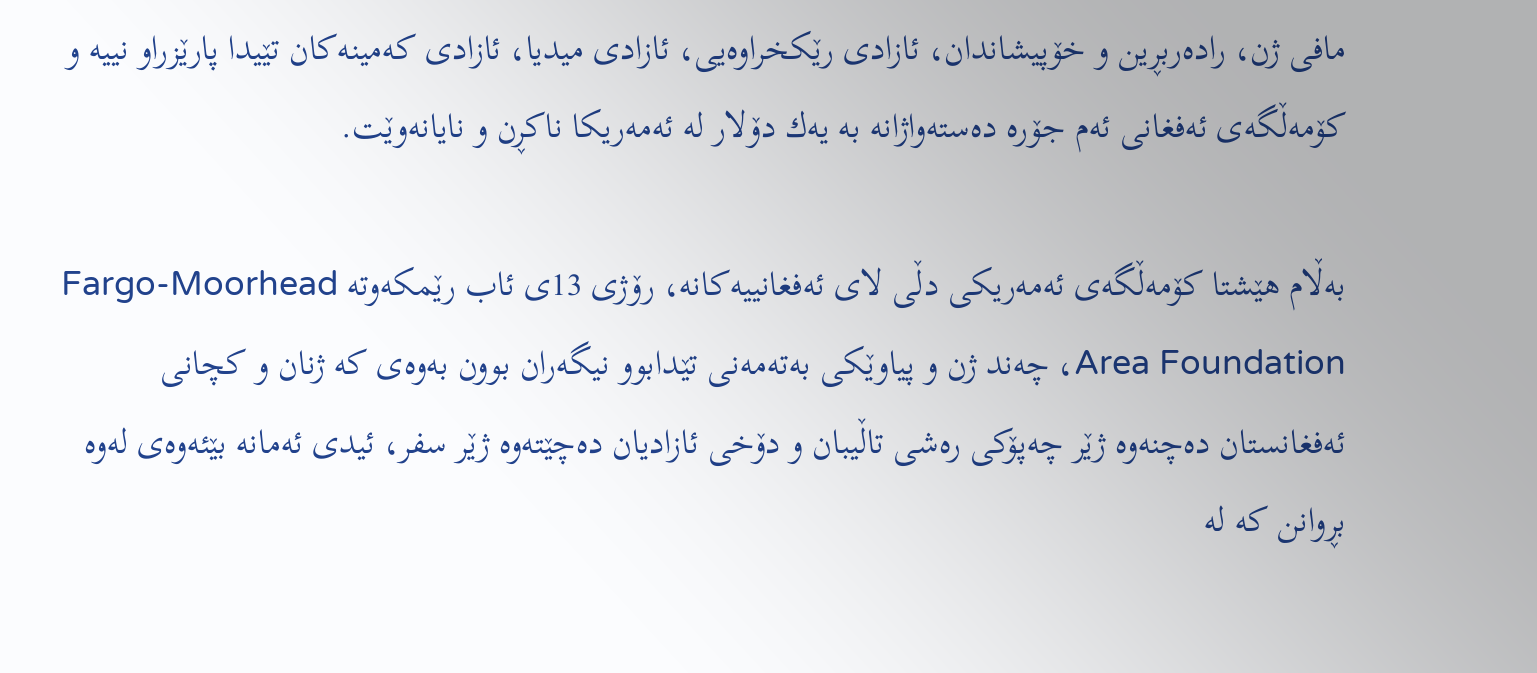مافی ژن، راده‌ربڕین و خۆپیشاندان، ئازادی رێكخراوه‌یی، ئازادی میدیا، ئازادی كه‌مینه‌كان تێیدا پارێزراو نییه‌ و كۆمه‌ڵگه‌ی ئه‌فغانی ئه‌م جۆره‌ ده‌سته‌واژانه‌ به‌ یه‌ك دۆلار له‌ ئه‌مه‌ریكا ناكڕن و نایانه‌وێت.

به‌ڵام هێشتا كۆمه‌ڵگه‌ی ئه‌مه‌ریكی دڵی لای ئه‌فغانییه‌كانه‌، رۆژی 13ی ئاب رێمكه‌وته‌ Fargo-Moorhead Area Foundation، چه‌ند ژن و پیاوێكی به‌ته‌مه‌نی تێدابوو نیگه‌ران بوون به‌وه‌ی كه‌ ژنان و كچانی ئه‌فغانستان ده‌چنه‌وه‌ ژێر چه‌پۆكی ره‌شی تاڵیبان و دۆخی ئازادیان ده‌چێته‌وه‌ ژێر سفر، ئیدی ئه‌مانه‌ بێئه‌‌وه‌ی له‌وه‌ بڕوانن كه‌ له‌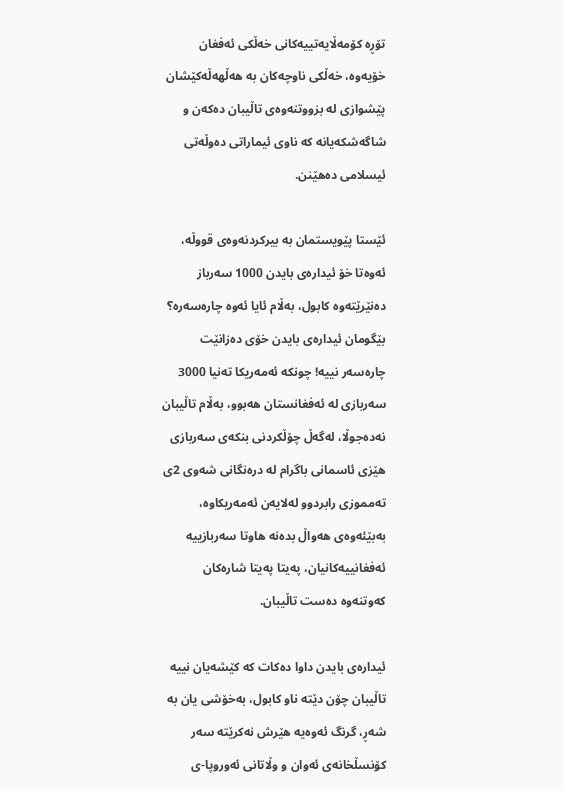تۆڕه‌ كۆمه‌ڵایه‌تییه‌كانی خه‌ڵكی ئه‌فغان خۆیه‌وه‌، خه‌ڵكی ناوچه‌كان به‌ هه‌ڵهه‌ڵه‌كێشان پێشوازی له‌ بزووتنه‌وه‌ی تاڵیبان ده‌كه‌ن و شاگه‌شكه‌یانه‌ كه‌ ناوی ئیماراتی ده‌وڵه‌تی ئیسلامی ده‌هێنن.

ئێستا پێویستمان به‌ بیركردنه‌وه‌ی قووڵه‌، ئه‌وه‌تا خۆ ئیداره‌ی بایدن 1000 سه‌رباز ده‌نێرێته‌وه‌ كابول، به‌ڵام ئایا ئه‌وه‌ چاره‌سه‌ره‌؟ بێگومان ئیداره‌ی بایدن خۆی ده‌زانێت چاره‌سه‌ر نییه‌! چونكه‌ ئه‌مه‌ریكا ته‌نیا 3000 سه‌ربازی له‌ ئه‌فغانستان هه‌بوو، به‌ڵام تاڵیبان نه‌ده‌جوڵا، له‌گه‌ڵ چۆڵكردنی بنكه‌ی سه‌ربازی هێزی ئاسمانی باگرام له‌ دره‌نگانی شه‌وی 2ی ته‌مموزی رابردوو له‌لایه‌ن ئه‌مه‌ریكاوه‌، به‌بێئه‌وه‌ی هه‌واڵ بده‌نه‌ هاوتا سه‌ربازییه‌ ئه‌فغانییه‌كانیان، په‌یتا په‌یتا شاره‌كان كه‌وتنه‌وه‌ ده‌ست تاڵیبان.

ئیداره‌ی بایدن داوا ده‌كات كه‌ كێشه‌یان نییه‌ تاڵیبان چۆن دێته‌ ناو كابول، به‌خۆشی یان به‌ شه‌ڕ، گرنگ ئه‌وه‌یه‌ هێرش نه‌كرێته‌ سه‌ر كۆنسڵخانه‌ی ئه‌وان و وڵاتانی ئه‌وروپا-ی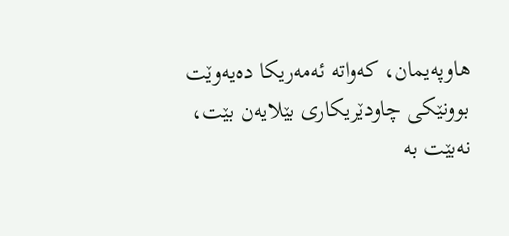هاوپه‌یمان، كه‌واته‌ ئه‌مه‌ریكا ده‌یه‌وێت بوونێكی چاودێریكاری بێلایه‌ن بێت، نه‌بێت به‌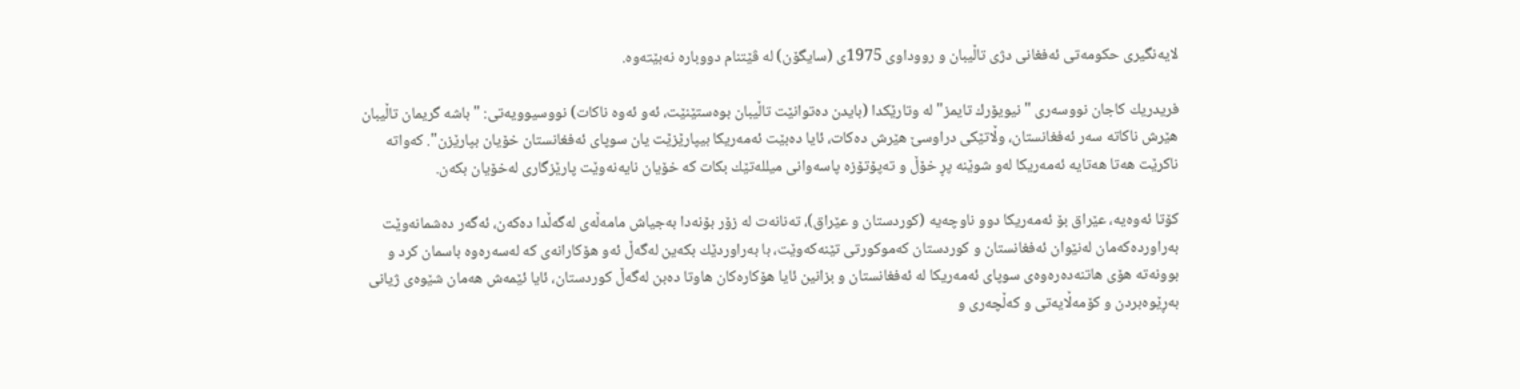لایه‌نگیری حكومه‌تی ئه‌فغانی دژی تاڵیبان و رووداوی 1975ی (سایگۆن) له‌ ڤێتنام دووباره‌ نه‌بێته‌وه‌.

فریدریك كاجان نووسه‌ری "نیویۆرك تایمز" له‌ وتارێكدا (بایدن ده‌توانێت تاڵیبان بوه‌ستێنێت، ئه‌و ئه‌وه‌ ناكات) نووسیوویه‌تی: "باشه‌ گریمان تاڵیبان هێرش ناكاته‌ سه‌ر ئه‌فغانستان، وڵاتێكی دراوسێ هێرش ده‌كات، ئایا ده‌بێت ئه‌مه‌ریكا بیپارێزێت یان سوپای ئه‌فغانستان خۆیان بپارێزن". كه‌واته‌ ناكرێت هه‌تا هه‌تایه‌ ئه‌مه‌ریكا له‌و شوێنه‌ پڕ خۆڵ و ته‌پۆتۆزه‌ پاسه‌وانی میلله‌تێك بكات كه‌ خۆیان نایه‌نه‌وێت پارێزگاری له‌خۆیان بكه‌ن.

كۆتا ئه‌وه‌یه‌، عێراق بۆ ئه‌مه‌ریكا دوو ناوچه‌یه‌ (كوردستان و عێراق)، ته‌نانه‌ت له ‌زۆر بۆنه‌دا به‌جیاش مامه‌ڵه‌ی له‌گه‌ڵدا ده‌كه‌ن، ئه‌گه‌ر ده‌شمانه‌وێت به‌راورده‌كه‌مان له‌نێوان ئه‌فغانستان و كوردستان كه‌موكورتی تێنه‌كه‌وێت، با به‌راوردێك بكه‌ین له‌گه‌ڵ ئه‌و هۆكارانه‌ی كه‌ له‌سه‌ره‌وه‌ باسمان كرد و بوونه‌ته‌ هۆی هاتنه‌ده‌ره‌وه‌ی سوپای ئه‌مه‌ریكا له‌ ئه‌فغانستان و بزانین ئایا هۆكاره‌كان هاوتا ده‌بن له‌گه‌ڵ كوردستان، ئایا ئێمه‌ش هه‌مان شێوه‌ی ژیانی به‌ڕێوه‌بردن و كۆمه‌ڵایه‌تی و كه‌ڵچه‌ری و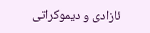ئازادی و دیموكراتی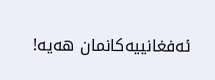ئه‌فغانییه‌كانمان هه‌یه‌!